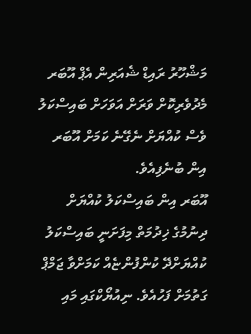މަޝްހޫރު ރައިޑް ޝެއަރިން އެޕް އޫބަރ މެދުވެރިކޮށް ވަރަށް އަވަހަށް ބައިސްކަލު ވެސް ކުއްޔަށް ނެގޭނެ ކަމަށް އޫބަރ އިން ބުނެފިއެވެ.
އޫބަރ އިން ބައިސްކަލު ކުއްޔަށް ދިނުމުގެ ޚިދުމަތް މިފަށަނީ ބައިސްކަލު ކުއްޔަށްދޭ ކުންފުންޏެއް ކަމަށްވާ ޖަމްޕް ގަތުމަށް ފަހުއެވެ. ނިއުޔޯކްގައި މައި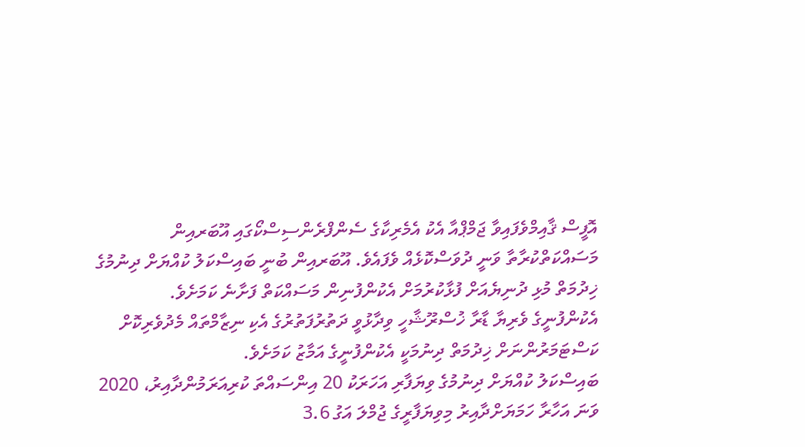އޮފީސް ޤާއިމްވެފައިވާ ޖަމްޕްއާ އެކު އެމެރިކާގެ ސެންފްރެންސިސްކޯގައި އޫބަރއިން މަސައްކަތްކުރާތާ ވަނީ ދުވަސްކޮޅެއް ވެފައެވެ. އޫބަރއިން ބުނީ ބައިސްކަލު ކުއްޔަށް ދިނުމުގެ ޚިދުމަތް މުޅި ދުނިޔެއަށް ފުޅާކުރުމަށް އެކުންފުނިން މަސައްކަތް ފަށާނެ ކަމަށެވެ.
އެކުންފުނީގެ ވެރިޔާ ޑާރާ ޚުސްރޫޝާހީ ވިދާޅުވީ ދަތުރުފަތުރުގެ އެކި ނިޒާމްތައް މެދުވެރިކޮށް ކަސްޓަމަރުންނަށް ޚިދުމަތް ދިނުމަކީ އެކުންފުނީގެ އަމާޒު ކަމަށެވެ.
ބައިސްކަލު ކުއްޔަށް ދިނުމުގެ ވިޔަފާރި އަހަރަކު 20 އިންސައްތަ ކުރިއަރަމުންދާއިރު، 2020 ވަނަ އަހާރާ ހަމަޔަށްދާއިރު މިވިޔަފާރީގެ ޖުމްލަ އަގު 3.6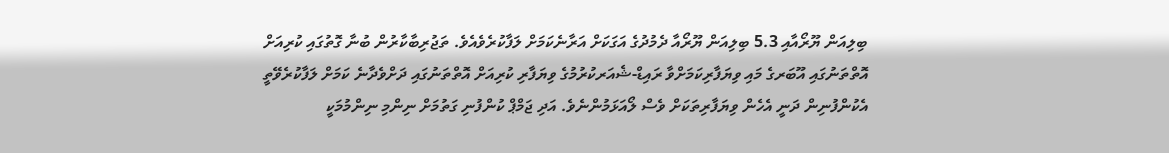ބިލިއަން ޔޫރޯއާއި 5.3 ބިލިއަން ޔޫރޯއާ ދެމުދުގެ އަގަކަށް އަރާނެކަމަށް ލަފާކުރެވެއެވެ. ތަޖުރިބާކާރުން ބުނާ ގޮތުގައި ކުރިއަށް އޮތްތަނުގައި އޫބަރގެ މައި ވިޔަފާރިކަމަށްވާ ރައިޑް-ޝެއަރކުރުމުގެ ވިޔަފާރި ކުރިއަށް އޮތްތަނުގައި ދަށްވެދާނެ ކަމަށް ލަފާކުރެވޭތީ އެކުންފުނިން ދަނީ އެހެން ވިޔަފާރިތަކަށް ވެސް ލޯއަޅަމުންނެވެ. އަދި ޖަމްޕް ކުންފުނި ގަތުމަށް ނިންމި ނިންމުމަކީ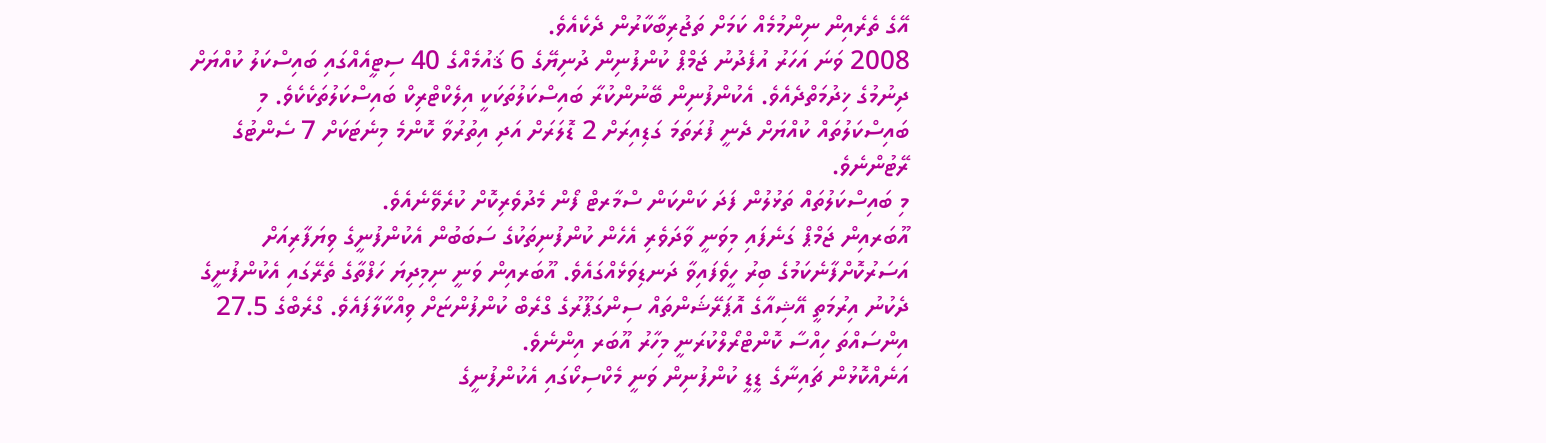އޭގެ ތެރެއިން ނިންމުމެއް ކަމަށް ތަޖުރިބާކާރުން ދެކެއެވެ.
2008 ވަނަ އަހަރު އުފެދުނު ޖަމްޕް ކުންފުނިން ދުނިޔޭގެ 6 ޤައުމެއްގެ 40 ސިޓީއެއްގައި ބައިސްކަލު ކުއްޔަށް ދިނުމުގެ ޚިދުމަތްދެއެވެ. އެކުންފުނިން ބޭނުންކުރާ ބައިސްކަލުތަކަކީ އިލެކްޓްރިކް ބައިސްކަލުތަކެކެވެ. މި ބައިސްކަލުތައް ކުއްޔަށް ދެނީ ފުރަތަމަ ގަޑިއިރަށް 2 ޑޮލަރަށް އަދި އިތުރުވާ ކޮންމެ މިނެޓަކަށް 7 ސެންޓުގެ ރޭޓުންނެވެ.
މި ބައިސްކަލުތައް ތަޅުލުން ފަދަ ކަންކަން ސްމާރޓް ފޯން މެދުވެރިކޮށް ކުރެވޭނެއެވެ.
އޫބަރއިން ޖަމްޕް ގަނެފައި މިވަނީ ވާދަވެރި އެހެން ކުންފުނިތަކުގެ ސަބަބުން އެކުންފުނީގެ ވިޔަފާރިއަށް އަސަރުކޮށްފާނެކަމުގެ ބިރު ހީވެފައިވާ ދަނޑިވަޅެއްގައެވެ. އޫބަރއިން ވަނީ ނިމިދިޔަ ހަފްތާގެ ތެރޭގައި އެކުންފުނީގެ ދެކުނު އިރުމަތީ އޭޝިއާގެ އޮޕަރޭޝަންތައް ސިންގަޕޫރުގެ ގްރެބް ކުންފުންޏަށް ވިއްކާލާފައެވެ. ގްރެބްގެ 27.5 އިންސައްތަ ހިއްސާ ކޮންޓްރޯލްކުރަނީ މިހާރު އޫބަރ އިންނެވެ.
އަނެއްކޮޅުން ޗައިނާގެ ޑީޑީ ކުންފުނިން ވަނީ މެކްސިކޯގައި އެކުންފުނީގެ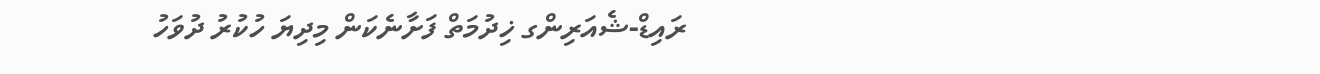ރައިޑް-ޝެއަރިންގ ޚިދުމަތް ފަށާނެކަން މިދިޔަ ހުކުރު ދުވަހު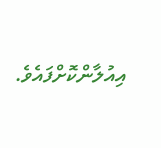އިއުލާންކޮށްފައެވެ.